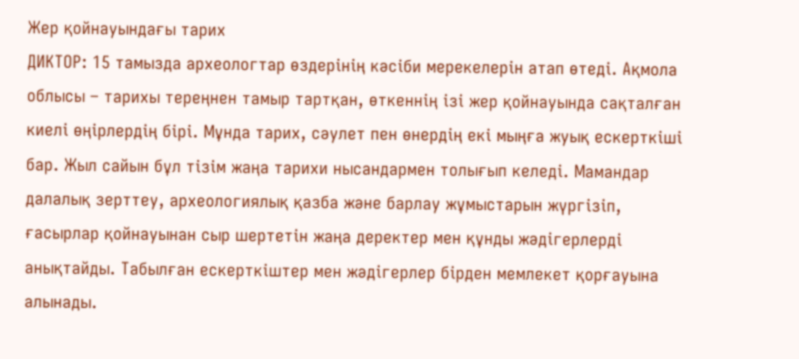Жер қойнауындағы тарих
ДИКТОР: 15 тамызда археологтар өздерінің кәсіби мерекелерін атап өтеді. Ақмола облысы – тарихы тереңнен тамыр тартқан, өткеннің ізі жер қойнауында сақталған киелі өңірлердің бірі. Мұнда тарих, сәулет пен өнердің екі мыңға жуық ескерткіші бар. Жыл сайын бұл тізім жаңа тарихи нысандармен толығып келеді. Мамандар далалық зерттеу, археологиялық қазба және барлау жұмыстарын жүргізіп, ғасырлар қойнауынан сыр шертетін жаңа деректер мен құнды жәдігерлерді анықтайды. Табылған ескерткіштер мен жәдігерлер бірден мемлекет қорғауына алынады.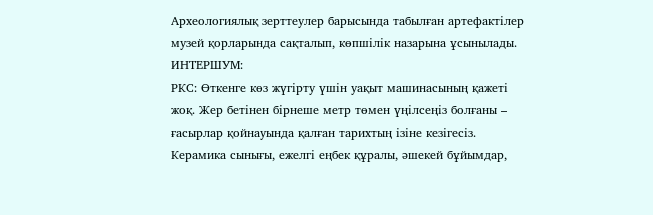Археологиялық зерттеулер барысында табылған артефактілер музей қорларында сақталып, көпшілік назарына ұсынылады.
ИНТЕРШУМ:
РКС: Өткенге көз жүгірту үшін уақыт машинасының қажеті жоқ. Жер бетінен бірнеше метр төмен үңілсеңіз болғаны – ғасырлар қойнауында қалған тарихтың ізіне кезігесіз. Керамика сынығы, ежелгі еңбек құралы, әшекей бұйымдар,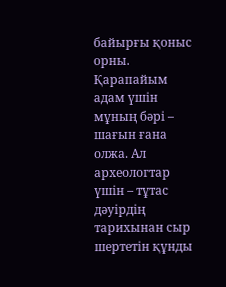байырғы қоныс орны. Қарапайым адам үшін мұның бәрі – шағын ғана олжа. Ал археологтар үшін – тұтас дәуірдің тарихынан сыр шертетін құнды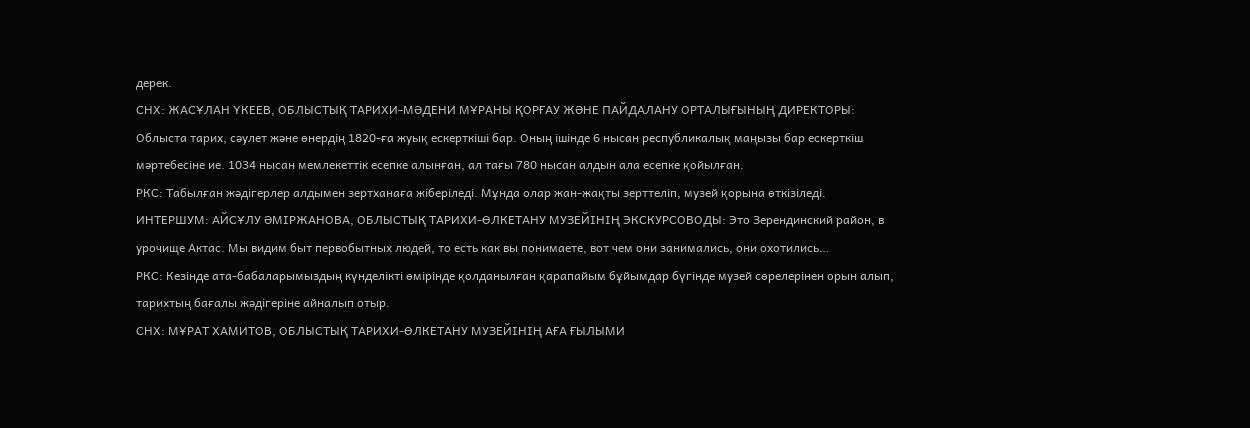дерек.
СНХ: ЖАСҰЛАН ҮКЕЕВ, ОБЛЫСТЫҚ ТАРИХИ-МӘДЕНИ МҰРАНЫ ҚОРҒАУ ЖӘНЕ ПАЙДАЛАНУ ОРТАЛЫҒЫНЫҢ ДИРЕКТОРЫ: Облыста тарих, сәулет және өнердің 1820-ға жуық ескерткіші бар. Оның ішінде 6 нысан республикалық маңызы бар ескерткіш мәртебесіне ие. 1034 нысан мемлекеттік есепке алынған, ал тағы 780 нысан алдын ала есепке қойылған.
РКС: Табылған жәдігерлер алдымен зертханаға жіберіледі. Мұнда олар жан-жақты зерттеліп, музей қорына өткізіледі.
ИНТЕРШУМ: АЙСҰЛУ ӘМІРЖАНОВА, ОБЛЫСТЫҚ ТАРИХИ-ӨЛКЕТАНУ МУЗЕЙІНІҢ ЭКСКУРСОВОДЫ: Это Зерендинский район, в урочище Актас. Мы видим быт первобытных людей, то есть как вы понимаете, вот чем они занимались, они охотились…
РКС: Кезінде ата-бабаларымыздың күнделікті өмірінде қолданылған қарапайым бұйымдар бүгінде музей сөрелерінен орын алып, тарихтың бағалы жәдігеріне айналып отыр.
СНХ: МҰРАТ ХАМИТОВ, ОБЛЫСТЫҚ ТАРИХИ-ӨЛКЕТАНУ МУЗЕЙІНІҢ АҒА ҒЫЛЫМИ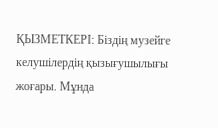ҚЫЗМЕТКЕРІ: Біздің музейге келушілердің қызығушылығы жоғары. Мұнда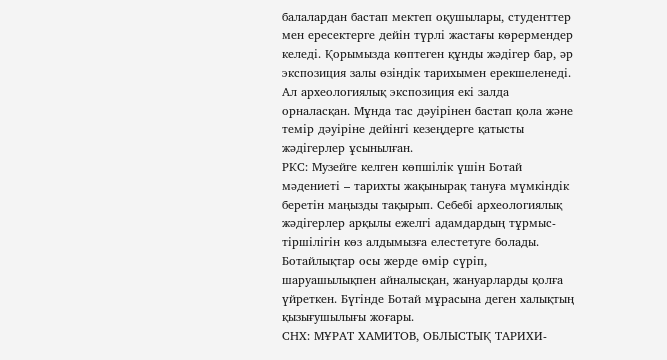балалардан бастап мектеп оқушылары, студенттер мен ересектерге дейін түрлі жастағы көрермендер келеді. Қорымызда көптеген құнды жәдігер бар, әр экспозиция залы өзіндік тарихымен ерекшеленеді. Ал археологиялық экспозиция екі залда орналасқан. Мұнда тас дәуірінен бастап қола және темір дәуіріне дейінгі кезеңдерге қатысты жәдігерлер ұсынылған.
РКС: Музейге келген көпшілік үшін Ботай мәдениеті – тарихты жақынырақ тануға мүмкіндік беретін маңызды тақырып. Себебі археологиялық жәдігерлер арқылы ежелгі адамдардың тұрмыс-тіршілігін көз алдымызға елестетуге болады. Ботайлықтар осы жерде өмір сүріп, шаруашылықпен айналысқан, жануарларды қолға үйреткен. Бүгінде Ботай мұрасына деген халықтың қызығушылығы жоғары.
СНХ: МҰРАТ ХАМИТОВ, ОБЛЫСТЫҚ ТАРИХИ-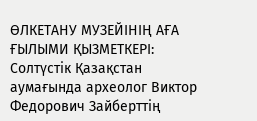ӨЛКЕТАНУ МУЗЕЙІНІҢ АҒА ҒЫЛЫМИ ҚЫЗМЕТКЕРІ: Солтүстік Қазақстан аумағында археолог Виктор Федорович Зайберттің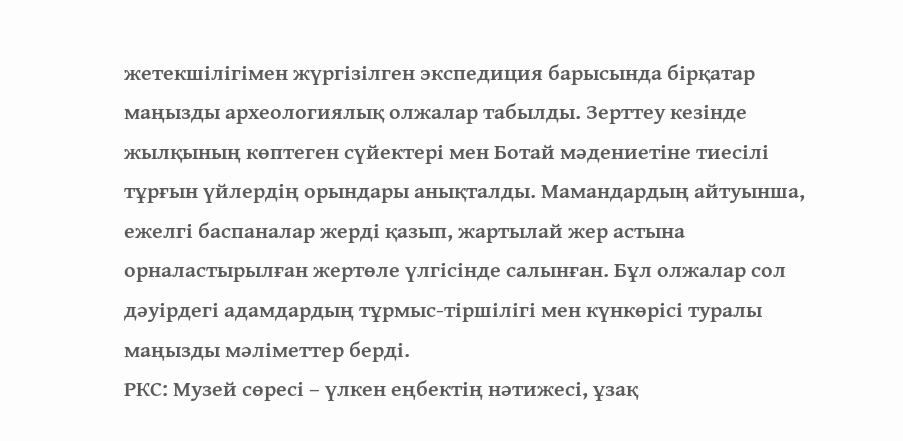жетекшілігімен жүргізілген экспедиция барысында бірқатар маңызды археологиялық олжалар табылды. Зерттеу кезінде жылқының көптеген сүйектері мен Ботай мәдениетіне тиесілі тұрғын үйлердің орындары анықталды. Мамандардың айтуынша, ежелгі баспаналар жерді қазып, жартылай жер астына орналастырылған жертөле үлгісінде салынған. Бұл олжалар сол дәуірдегі адамдардың тұрмыс-тіршілігі мен күнкөрісі туралы маңызды мәліметтер берді.
РКС: Музей сөресі – үлкен еңбектің нәтижесі, ұзақ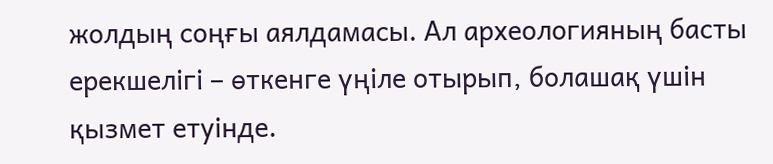жолдың соңғы аялдамасы. Ал археологияның басты ерекшелігі – өткенге үңіле отырып, болашақ үшін қызмет етуінде.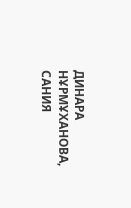ДИНАРА НҰРМҰХАНОВА, САНИЯ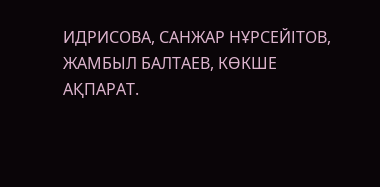ИДРИСОВА, САНЖАР НҰРСЕЙІТОВ, ЖАМБЫЛ БАЛТАЕВ, КӨКШЕ АҚПАРАТ.